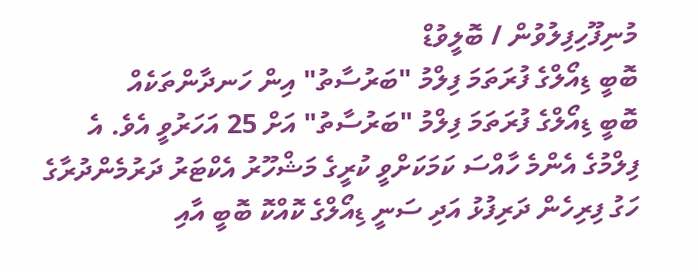މުނިފޫހިފިލުވުން / ބޮލީވުޑް
ބޮބީ ޑިއޯލްގެ ފުރަތަމަ ފިލްމު "ބަރުސާތު" އިން ހަނދާންތަކެއް
ބޮބީ ޑިއޯލްގެ ފުރަތަމަ ފިލްމު "ބަރުސާތު" އަށް 25 އަހަރުވީ އެވެ. އެ ފިލްމުގެ އެންމެ ހާއްސަ ކަމަކަށްވީ ކުރީގެ މަޝްހޫރު އެކްޓަރު ދަރުމެންދުރާގެ ހަގު ފިރިހެން ދަރިފުޅު އަދި ސަނީ ޑިއޯލްގެ ކޮއްކޮ ބޮބީ އާއި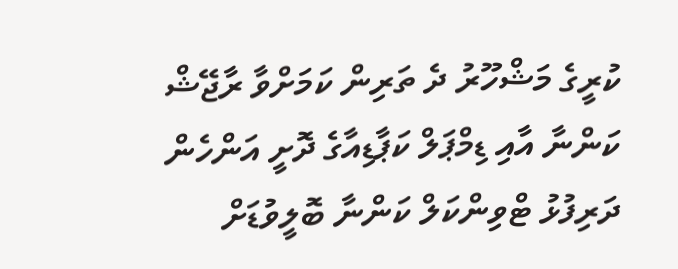ކުރީގެ މަޝްހޫރު ދެ ތަރިން ކަމަށްވާ ރާޖޭޝް ކަންނާ އާއި ޑިމްޕަލް ކަޕާޑިއާގެ ދޮށީ އަންހެން ދަރިފުޅު ޓްވިންކަލް ކަންނާ ބޮލީވުޑަށް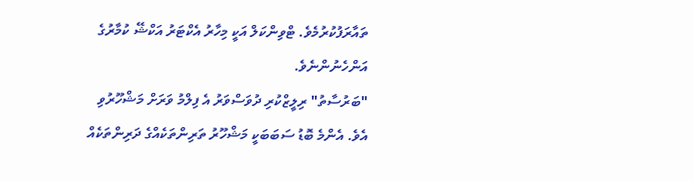ތައާރަފުކުރުމެވެ. ޓްވިންކަލް އަކީ މިހާރު އެކްޓަރު އަކްޝޭ ކުމާރުގެ އަންހެނުންނެވެ.
"ބަރުސާތު" ރިލީޒްކުރި ދުވަސްވަރު އެ ފިލްމު ވަރަށް މަޝްހޫރުވި އެވެ. އެންމެ ބޮޑު ސަބަބަކީ މަޝްހޫރު ތަރިންތަކެއްގެ ދަރިންތަކެއް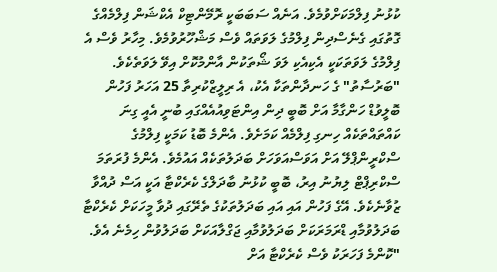ކުޅުނު ފިލްމަކަށްވުމެވެ. އަނެއް ސަބަބަކީ ރޮމޭންޓިކް އެކްޝަން ފިލްމެއްގެ ގޮތުގައި ގެނެސްދިން ފިލްމުގެ ލަވަތައް ވެސް މަޝްހޫރުވުމެވެ. މިހާރު ވެސް އެ ފިލްމުގެ ލަވަތަކަކީ އެކިއެކި ލަވަ ޝޯތަކުން އާންމުކޮށް އިވޭ ލަވަތެކެވެ.
"ބަރުސާތު" ގެ ހަނދާންތަކާ އެކު، އެ ރިލީޒްކުރިތާ 25 އަހަރު ފަހުން ބޮލީވުޑް ހަންގާމާ އަށް ބޮބީ ދިން އިންޓަވިއުއެއްގައި ބުނީ އެއީ ގިނަ ކައްތައްތަކެއް ހިނގި ފިލްމެއް ކަމަށެވެ. އެންމެ ބޮޑު ކަމަކީ ފިލްމުގެ ސްކްރީންޕްލޭ އަށް އަވަސްއަވަހަށް ބަދަލުތަކެއް އައުމެވެ. އެންމެ ފުރަތަމަ ސްކްރިޕްޓް ލިޔުނު އިރު، ބޮބީ ކުޅުނު ބާދަލްގެ ކެރެކްޓާ އަކީ އަސް ދުއްވާ ޒުވާނެކެވެ. އޭގެ ފަހުން އައި އައި ބަދަލުތަކުގެ ތެރޭގައި ދުވާ މީހަކަށް ކެރެކްޓާ ބަދަލުވުމާއި ޑްރަމަރަކަށް ބަދަލުވުމާއި ޖަގްލާއަކަށް ބަދަލުވުން ހިމެނެ އެވެ.
"ކޮންމެ ފަހަރަކު ވެސް ކެރެކްޓާ އަށް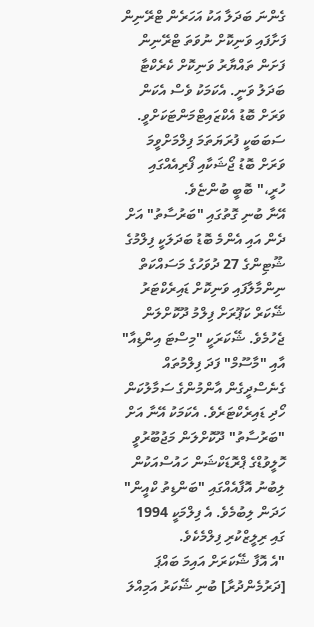ގެންނަ ބަދަލާ އަކު އަހަރެން ޓްރޭނިން ފަށާފައި ވަނިކޮށް ނުވަތަ ޓްރޭނިން ފަށަން ތައްޔާރު ވަނިކޮށް ކެރެކްޓާ ބަދަލު ވަނީ. އެކަމަކު ވެސް އެކަން ވަރަށް ބޮޑު އެކްޒައިޓްމަންޓަކަށްވީ. ސަބަބަކީ ފުރަޔަތަމަ ފިލްމަށްވީމަ ވަރަށް ބޮޑު ޖޯޝަކާއި ފޯރިއެއްގައި ހުރީ،" ބޮބީ ބުންޏެވެ.
އޭނާ ބުނި ގޮތުގައި "ބަރުސާތު" އަށް ދެން އައި އެންމެ ބޮޑު ބަދަލަކީ ފިލްމުގެ ޝޫޓިންގެ 27 ދުވަހުގެ މަސައްކަތް ނިންމާލާފައި ވަނިކޮށް ޑައިރެކްޓަރު ޝޭކަރް ކަޕޫރަށް ފިލްމު ދޫކޮށްލަން ޖެހުމެވެ. ޝޭކަރަކީ "މިސްޓަ އިންޑިއާ" އާއި "މާސޫމް" ފަދަ ފިލްމުތައް ގެނެސްދީގެން އާންމުންގެ ސަމާލުކަން ހޯދި ޑައިރެކްޓަރެވެ. އެކަމަކު އޭނާ އަށް "ބަރުސާތު" ދޫކޮށްލަން މަޖުބޫރުވީ ހޮލީވުޑްގެ ޕްރޮޑަކްޝަން ހައުސްއަކުން ލިބުނު އޮފާއެއްގައި "ބަންޑިތު ކްއީން" ހަދަން ލިބުމެވެ. އެ ފިލްމަކީ 1994 ގައި ރިލީޒްކުރި ފިލްމެކެވެ.
"އެ އޮފާ ޝޭކަރަށް އައިމަ ބައްޕަ [ދަރުމެންދުރާ] ބުނި ޝޭކަރު އަމިއްލަ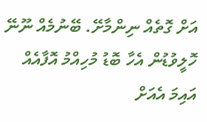އަށް ގޮތެއް ނިންމާށޭ. ބޭނުމެއް ނޫނޭ ހޮލީވުޑުން އެހާ ބޮޑު މުހިއްމު އޮފާއެއް އައިމަ އެއަށް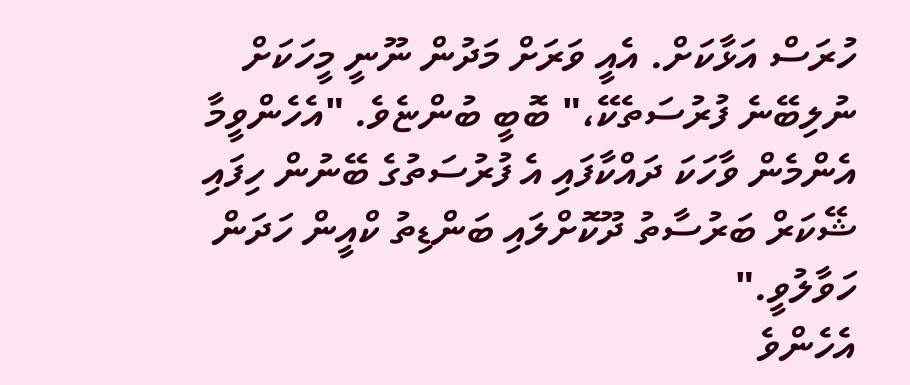ހުރަސް އަޅާކަށް. އެއީ ވަރަށް މަދުން ނޫނީ މީހަކަށް ނުލިބޭނެ ފުރުސަތެކޭ،" ބޮބީ ބުންޏެވެ. "އެހެންވީމާ އެންމެން ވާހަކަ ދައްކާފައި އެ ފުރުސަތުގެ ބޭނުން ހިފައި ޝޭކަރް ބަރުސާތު ދޫކޮށްލައި ބަންޑިތު ކްއީން ހަދަން ހަވާލުވީ."
އެހެންވެ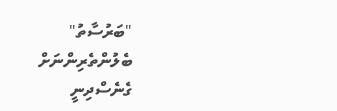"ބަރުސާތު" ބެލުންތެރިންނަށް ގެނެސްދިނީ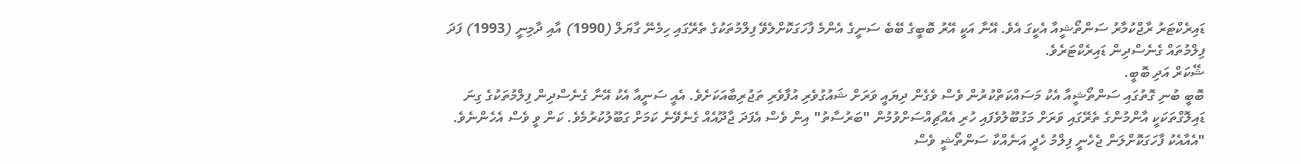ޑައިރެކްޓަރު ރާޖްކުމާރު ސަންތޯޝީއާ އެކީގަ އެވެ. އޭނާ އަކީ އޭރު ބޮބީގެ ބޭބެ ސަނީގެ އެންމެ ފާހަގަކޮށްލެވޭ ފިލްމުތަކުގެ ތެރޭގައި ހިމެނޭ ގާޔަލް (1990) އާއި ދާމިނީ (1993) ފަދަ ފިލްމުތައް ގެނެސްދިން ޑައިރެކްޓަރެވެ.
ޝޭކަރް އަދި ބޮބީ.
ބޮބީ ބުނި ގޮތުގައި ސަންތޯޝީއާ އެކު މަސައްކަތްކުރުން ވެސް ވެގެން ދިޔައީ ވަރަށް ޝައުގުވެރި އުފާވެރި ތަޖުރިބާއަކަށެވެ. އެއީ ސަނީއާ އެކު އޭނާ ގެނެސްދިން ފިލްމުތަކުގެ ގިނަ ޑައިލޮގްތަކަކީ އާންމުންގެ ތެރޭގައި ވަރަށް މަގުބޫލުވެފައި ހުރި އެއްޗިއްސަށްވުމުން "ބަރުސާތު" އިން ވެސް އެފަދަ ޖާދޫއެއް ގެނެވޭނެ ކަމަށް ގަބޫލުކުރުމެވެ. ކަން ވީ ވެސް އެހެންނެވެ.
"އެއާއެކު ފާހަގަކޮށްލަން ޖެހެނީ ފިލްމު ހެދީ އަނެއްކާ ސަންތޯޝީ ވެސް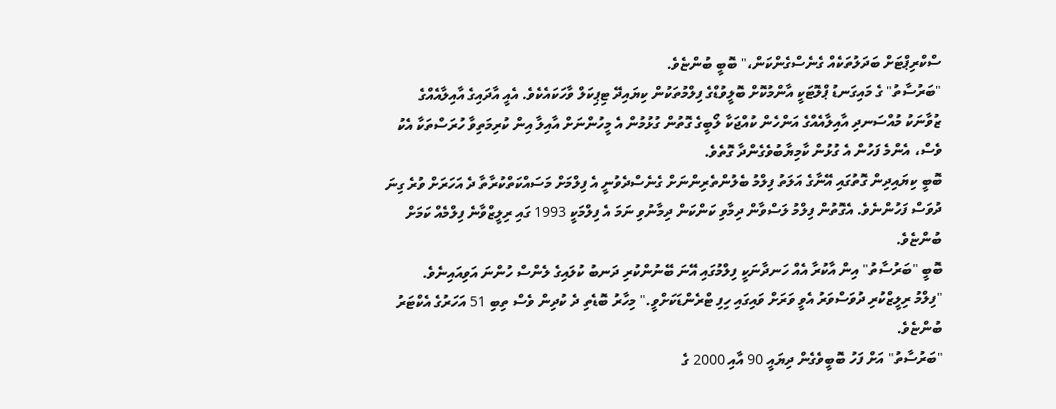ސްކްރިޕްޓަށް ބަދަލުތަކެއް ގެނެސްގެންކަން،" ބޮބީ ބުންޏެވެ.
"ބަރުސާތު" ގެ މައިގަނޑު ޕްލޮޓަކީ އާންމުކޮށް ބޮލީވުޑްގެ ފިލްމުތަކުން ކިޔައިދޭ ޓިޕިކަލް ވާހަކައެކެވެ. އެއީ އާދައިގެ އާއިލާއެއްގެ ޒުވާނަކު މުއްސަނދި އާއިލާއެއްގެ އަންހެން ކުއްޖަކާ ލޯބީގެ ގޮތުން ގުޅުމުން އެ މީހުންނަށް އާއިލާ އިން ކުރިމަތިވާ ހުރަސްތަކާ އެކު ވެސް، އެންމެ ފަހުން އެ ގުޅުން ކާމިޔާބުވެގެންދާ ގޮތެވެ.
ބޮބީ ކިޔައިދިން ގޮތުގައި އޭނާގެ އަލަތު ފިލްމު ބެލުންތެރިންނަށް ގެނެސްދެވުނީ އެ ފިލްމަށް މަސައްކަތްކުރާތާ ދެ އަހަރަށް ވުރެ ގިނަ ދުވަސް ފަހުންނެވެ. އެގޮތުން ފިލްމު ލަސްވާން ދިމާވި ކަންކަން ދިމާނުވި ނަމަ އެ ފިލްމަކީ 1993 ގައި ރިލީޒްވާނެ ފިލްމެއް ކަމަށް ބުންޏެވެ.
ބޮބީ "ބަރުސާތު" އިން އާކުރާ އެއް ހަނދާނަކީ ފިލްމުގައި އޭނަ ބޭނުންކުރި ދަނބު ކުލައިގެ ލެންސް ހުންނަ އަވިއައިނެވެ.
"ފިލްމު ރިލީޒްކުރި ދުވަސްވަރު އެވީ ވަރަށް ވައިގައި ހިފި ޓްރެންޑަކަށްވީ." މިހާރު ބޮޑެތި ދެ ކުދިން ވެސް ތިބި 51 އަހަރުގެ އެކްޓަރު ބުންޏެވެ.
"ބަރުސާތު" އަށް ފަހު ބޮބީވެގެން ދިޔައީ 90 އާއި 2000 ގެ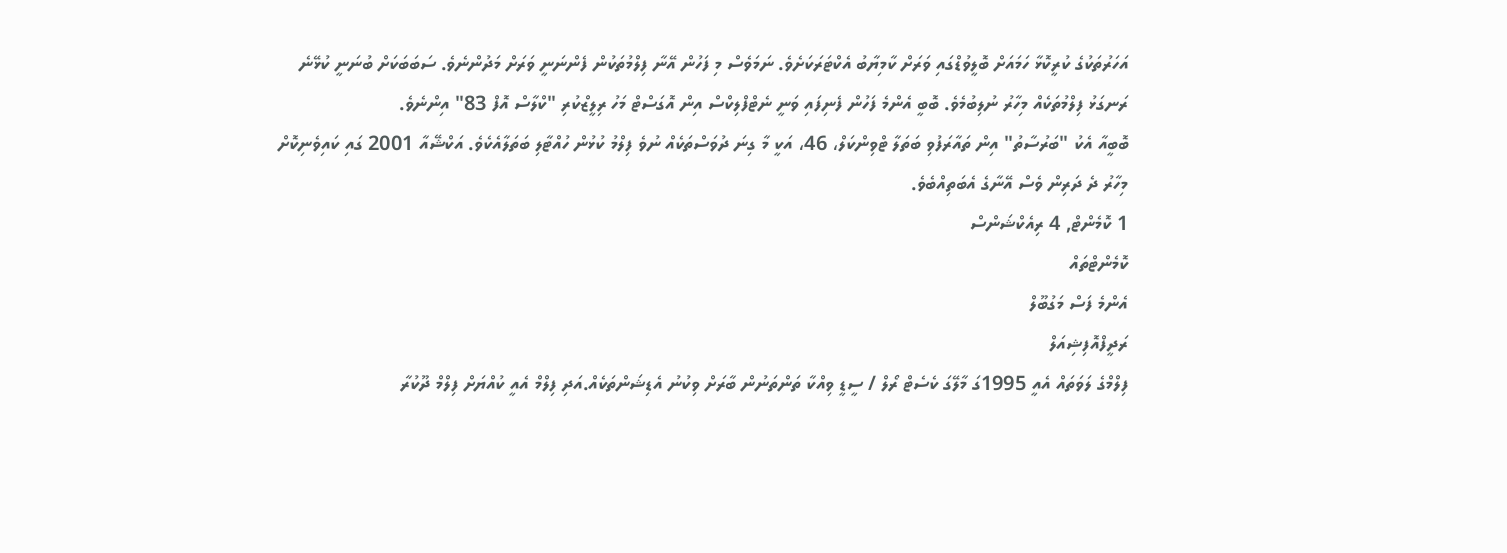އަހަރުތަކުގެ ކުރީކޮޅާ ހަމައަށް ބޮލީވުޑްގައި ވަރަށް ކާމިޔާބު އެކްޓަރަކަށެވެ. ނަމަވެސް މި ފަހުން އޭނާ ފިލްމުތަކުން ފެންނަނީ ވަރަށް މަދުންނެވެ. ސަބަބަކަށް ބުނަނީ ކުޅޭނެ ރަނގަޅު ފިލްމުތަކެއް މިހާރު ނުލިބުމެވެ. ބޮބީ އެންމެ ފަހުން ފެނިފައި ވަނީ ނެޓްފްލިކްސް އިން އޮގަސްޓް މަހު ރިލީޒްކުރި "ކްލާސް އޮފް 83" އިންނެވެ.
ބޮބީއާ އެކު "ބަރުސާތު" އިން ތައާރަފުވި ބަތަލާ ޓްވިންކަލް، 46، އަކީ މާ ގިނަ ދުވަސްތަކެއް ނުވެ ފިލްމު ކުޅުން ހުއްޓާލި ބަތަލާއެކެވެ. އަކްޝޭއާ 2001 ގައި ކައިވެނިކޮށް މިހާރު ދެ ދަރިން ވެސް އޭނާގެ އެބަތިއްބެވެ.
1 ކޮމެންޓް, 4 ރިއެކްޝަންސް
ކޮމެންޓްތައް
އެންމެ ފަސް މަގުބޫލް
ރަދީފްއޮފިޝިއަލް
ފިލްމްގެ ލަވަތައް އެއީ 1995ގަ މާލޭގަ ކެސެޓް ރޯލް / ސީޑީ ވިއްކާ ތަންތަނުން ބާރަށް ވިކުނު އެޑިޝަންތަކެއް.އަދި ފިލްމް އެއީ ކުއްޔަށް ފިލްމް ދޫކުރާ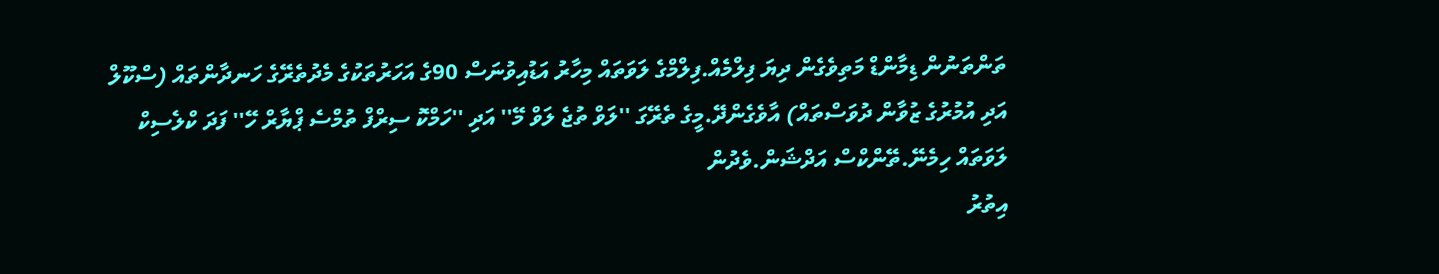ތަންތަނުން ޑިމާންޑް މަތިވެގެން ދިޔަ ފިލްމެއް.ފިލްމްގެ ލަވަތައް މިހާރު އަޑުއިވުނަސް 90ގެ އަހަރުތަކުގެ މެދުތެރޭގެ ހަނދާންތައް (ސްކޫލް އަދި އުމުރުގެ ޒުވާން ދުވަސްތައް) އާވެގެންދޭ.މީގެ ތެރޭގަ ''ލަވް ތުޖެ ލަވް މޭ'' އަދި ''ހަމްކޮ ސިރްފް ތުމްސެ ޕްޔާރް ހޭ'' ފަދަ ކްލެސިކް ލަވަތައް ހިމެނޭ.ތޭންކްސް އަދްޝަން.ވެދުން
އިތުރު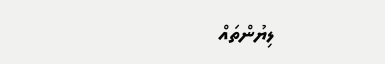ލިޔުންތައް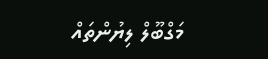މަގްބޫލް ލިޔުންތައް